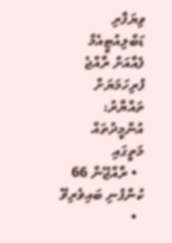ވިޔަފާރި
ޑަބްލިއުޓީއެމް ފެއާއަށް ރާއްޖެ ފުރިހަމަޔަށް ތައްޔާރު: އުންމީދުތައް މަތީގައި
  • ރާއްޖޭން 66 ކުންފުނި ބައިވެރިވޭ
  •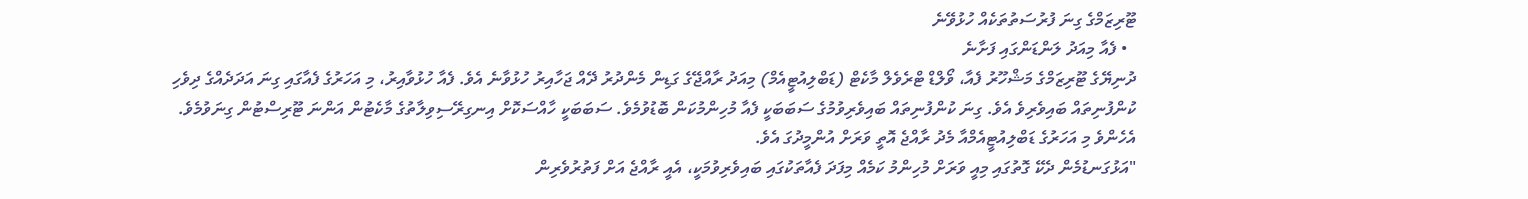ޓޫރިޒަމްގެ ގިނަ ފުރުސަތުތަކެއް ހުޅުވޭނެ
  • ފެއާ މިއަދު ލަންޑަންގައި ފަށާނެ
ދުނިޔޭގެ ޓޫރިޒަމްގެ މަޝްހޫރު ފެއާ، ވޯލްޑް ޓްރެވެލް މާކެޓް (ޑަބްލިއުޓީއެމް) މިއަދު ރާއްޖޭގެ ގަޑިން މެންދުރު ދޭއް ޖަހާއިރު ހުޅުވާނެ އެވެ. ފެއާ ހުޅުވާއިރު، މި އަހަރުގެ ފެއާގައި ގިނަ އަދަދެއްގެ ދިވެހި ކުންފުނިތައް ބައިވެރިވެ އެވެ. ގިނަ ކުންފުނިތައް ބައިވެރިވުމުގެ ސަބަބަކީ ފެއާ މުހިންމުކަން ބޮޑުވުމެވެ. ސަބަބަކީ ހާއްސަކޮށް އިނގިރޭސިވިލާތުގެ މާކެޓުން އަންނަ ޓޫރިސްޓުން ގިނަވުމެވެ. އެހެންވެ މި އަހަރުގެ ޑަބްލިއުޓީއެމްއާ މެދު ރާއްޖެ އޮތީ ވަރަށް އުންމީދުގަ އެވެ.
"އަޅުގަނޑުމެން ދެކޭ ގޮތުގައި މިއީ ވަރަށް މުހިންމު ކަމެއް މިފަދަ ފެއާތަކުގައި ބައިވެރިވުމަކީ، އެއީ ރާއްޖެ އަށް ފަތުރުވެރިން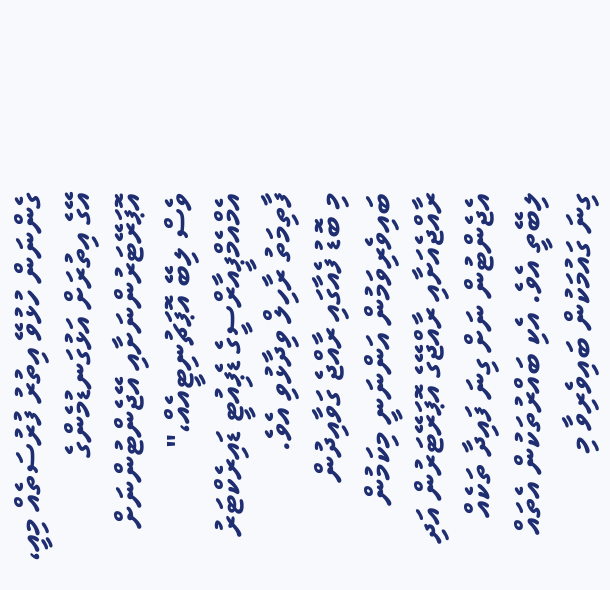ގެންނަން ހުޅުވޭ އިތުރު ފުރުސަތެއް މިއީ، އޭގެ އިތުރަށް އަޅުގަނޑުމެންގެ އޮޕަރޭޓަރުންނަށާއި އޭޖެންޓުންނަށް ވެސް ލިބޭ އޮޕަޗުނިޓީއެއް،" އެމްއެމްޕީއާރްސީގެ ޑެޕިއުޓީ ޑައިރެކްޓަރު ފާތިމަތު ރާހިލް ވިދާޅުވި އެވެ.
މި ބޮޑު ފެއާގައި ރާއްޖެ ގަވާއިދުން ބައިވެރިވަމުން އަންނަނީ މިކަމުން ރާއްޖެއަށާއި ރާއްޖޭގެ އޮޕަރޭޓަރުން އަދި އެޖެންޓުން ނަށް ގިނަ ފައިދާ ތަކެއް ލިބޭތީ އެވެ. އެކި ބައްރުތަކުން އެތައް ގިނަ ގައުމަކުން ބައިވެރިވާ މި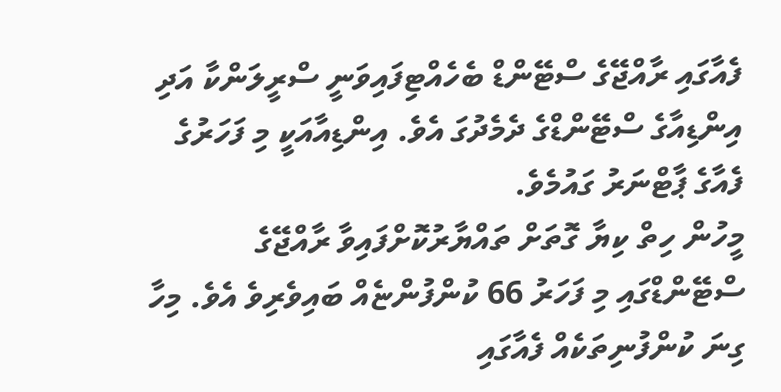ފެއާގައި ރާއްޖޭގެ ސްޓޭންޑް ބެހެއްޓިފައިވަނީ ސްރީލަންކާ އަދި އިންޑިއާގެ ސްޓޭންޑްގެ ދެމެދުގަ އެވެ. އިންޑިއާއަކީ މި ފަހަރުގެ ފެއާގެ ޕާޓްނަރު ގައުމެވެ.
މީހުން ހިތް ކިޔާ ގޮތަށް ތައްޔާރުކޮށްފައިވާ ރާއްޖޭގެ ސްޓޭންޑްގައި މި ފަހަރު 66 ކުންފުންޏެއް ބައިވެރިވެ އެވެ. މިހާ ގިނަ ކުންފުނިތަކެއް ފެއާގައި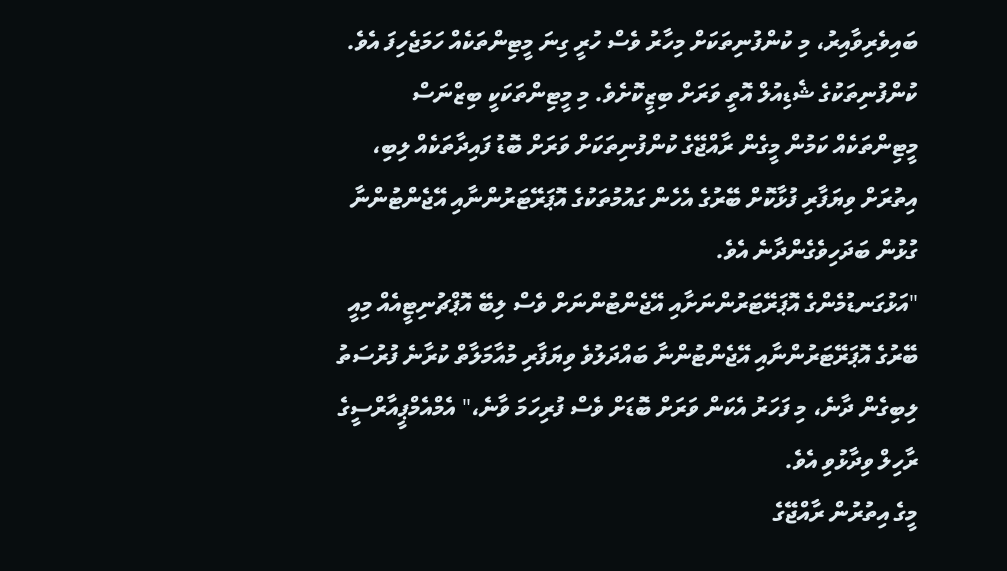ބައިވެރިވާއިރު، މި ކުންފުނިތަކަށް މިހާރު ވެސް ހުރީ ގިނަ މީޓިންތަކެއް ހަމަޖެހިފަ އެވެ. ކުންފުނިތަކުގެ ޝެޑިއުލް އޮތީ ވަރަށް ބިޒީކޮށެވެ. މި މީޓިންތަކަކީ ބިޒްނަސް މީޓިންތަކެއް ކަމުން މީގެން ރާއްޖޭގެ ކުންފުނިތަކަށް ވަރަށް ބޮޑު ފައިދާތަކެއް ލިބި، އިތުރަށް ވިޔަފާރި ފުޅާކޮށް ބޭރުގެ އެހެން ގައުމުތަކުގެ އޮޕަރޭޓަރުންނާއި އޭޖެންޓުންނާ ގުޅުން ބަދަހިވެގެންދާނެ އެވެ.
"އަޅުގަނޑުމެންގެ އޮޕަރޭޓަރުންނަށާއި އޭޖެންޓުންނަށް ވެސް ލިބޭ އޮޕްޗުނިޓީއެއް މިއީ ބޭރުގެ އޮޕަރޭޓަރުންނާއި އޭޖެންޓުންނާ ބައްދަލުވެ ވިޔަފާރި މުއާމަލާތް ކުރާނެ ފުރުސަތު ލިބިގެން ދާނެ، މި ފަހަރު އެކަން ވަރަށް ބޮޑަށް ވެސް ފުރިހަމަ ވާނެ،" އެމްއެމްޕީއާރްސީގެ ރާހިލް ވިދާޅުވި އެވެ.
މީގެ އިތުރުން ރާއްޖޭގެ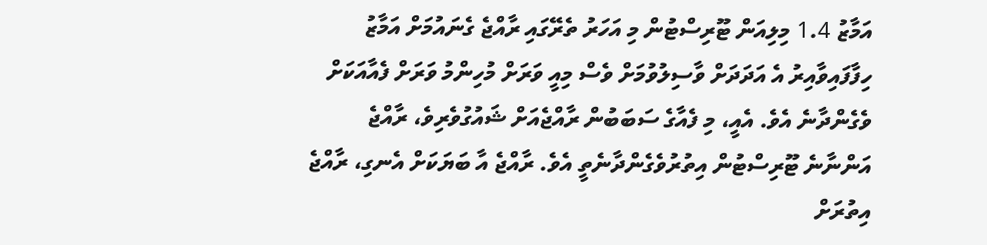އަމާޒު 1.4 މިލިއަން ޓޫރިސްޓުން މި އަހަރު ތެރޭގައި ރާއްޖެ ގެނައުމަށް އަމާޒު ހިފާފައިވާއިރު އެ އަދަދަށް ވާސިލުވުމަށް ވެސް މިއީ ވަރަށް މުހިންމު ވަރަށް ފެއާއަކަށް ވެގެންދާނެ އެވެ. އެއީ، މި ފެއާގެ ސަބަބުން ރާއްޖެއަށް ޝައުގުވެރިވެ، ރާއްޖެ އަންނާނެ ޓޫރިސްޓުން އިތުރުވެގެންދާނެތީ އެވެ. ރާއްޖެ އާ ބަޔަކަށް އެނގި، ރާއްޖެ އިތުރަށް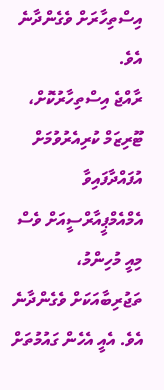އިސްތިހާރަށް ވެގެންދާނެ އެވެ.
ރާއްޖެ އިސްތިހާރުކޮށް، ޓޫރިޒަމް ކުރިއެރުވުމަށް އުފައްދާފައިވާ އެމްއެމްޕީއާރްސީއަށް ވެސް މިއީ މުހިންމު، ތަޖުރިބާއަކަށް ވެގެންދާނެ އެވެ. އެއީ އެހެން ގައުމުތަށް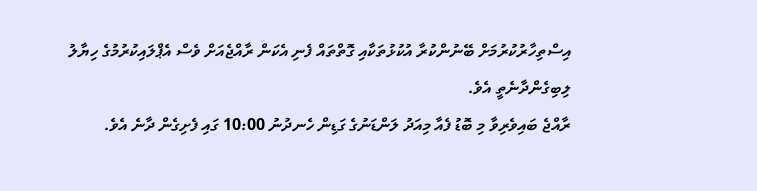އިސްތިހާރުކުރުމަށް ބޭނުންކުރާ އުކުޅުތަކާއި ގޮތްތައް ފެނި އެކަން ރާއްޖެއަށް ވެސް އެޕްލައިކުރުމުގެ ހިޔާލު ލިބިގެންދާނެތީ އެވެ.
ރާއްޖެ ބައިވެރިވާ މި ބޮޑު ފެއާ މިއަދު ލަންޑަނުގެ ގަޑިން ހެނދުނު 10:00 ގައި ފެށިގެން ދާނެ އެވެ.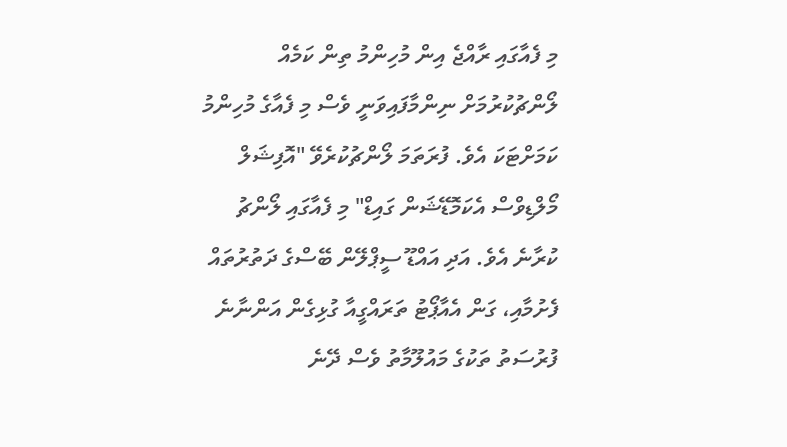މި ފެއާގައި ރާއްޖެ އިން މުހިންމު ތިން ކަމެއް ލޯންޗުކުރުމަށް ނިންމާފައިވަނީ ވެސް މި ފެއާގެ މުހިންމު ކަމަށްޓަކަ އެވެ. ފުރަތަމަ ލޯންޗުކުރެވޭ "އޮފިޝަލް މޯލްޑިވްސް އެކަމޮޑޭޝަން ގައިޑް" މި ފެއާގައި ލޯންޗު ކުރާނެ އެވެ. އަދި އައްޑޫ ސީޕްލޭން ބޭސްގެ ދަތުރުތައް ފެށުމާއި، ގަން އެއާޕޯޓު ތަރައްގީއާ ގުޅިގެން އަންނާނެ ފުރުސަތު ތަކުގެ މައުލޫމާތު ވެސް ދޭނެ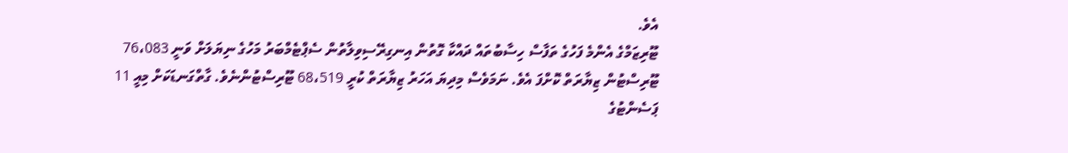އެވެ.
ޓޫރިޒަމްގެ އެންމެ ފަހުގެ ތަފާސް ހިސާބުތައް ދައްކާ ގޮތުން އިނގިރޭސިވިލާތުން ސެޕްޓެމްބަރު މަހުގެ ނިޔަލަށް ވަނީ 76،083 ޓޫރިސްޓުން ޒިޔާރަތް ކޮށްފަ އެވެ. ނަމަވެސް މިދިޔަ އަހަރު ޒިޔާރަތް ކުރީ 68،519 ޓޫރިސްޓުންނެވެ. ގާތްގަނޑަކަށް މިއީ 11 ޕަސެންޓުގެ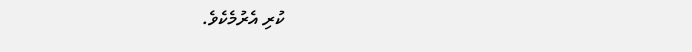ކުރި އެރުމެކެވެ.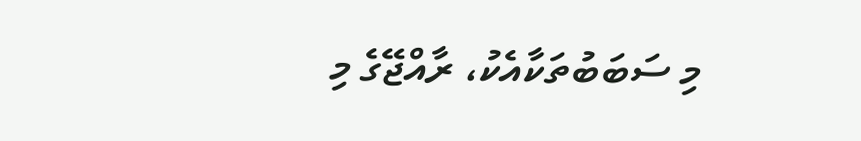މި ސަބަބުތަކާއެކު، ރާއްޖޭގެ މި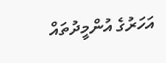އަހަރުގެ އުންމީދުތައް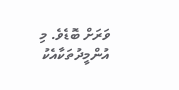ވަރަށް ބޮޑެވެ. މި އުންމީދުތަކާއެކު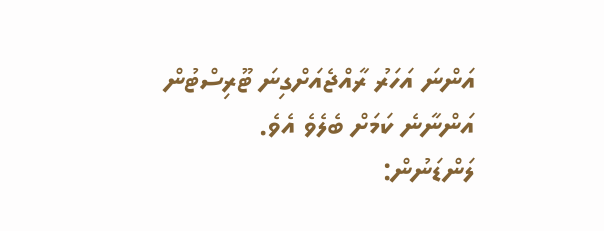އަންނަ އަހަރު ރާއްޖެއަށްގިނަ ޓޫރިސްޓުން އަންނާނެ ކަމަށް ބެލެވެ އެވެ.
ލަންޑަނުން: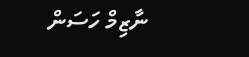ނާޒިމް ހަސަން